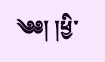༄༅། །ཕྱི་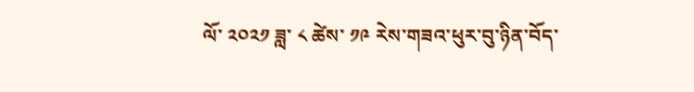ལོ་ ༢༠༢༡ ཟླ་ ༨ ཚེས་ ༡༩ རེས་གཟའ་ཕུར་བུ་ཉིན་བོད་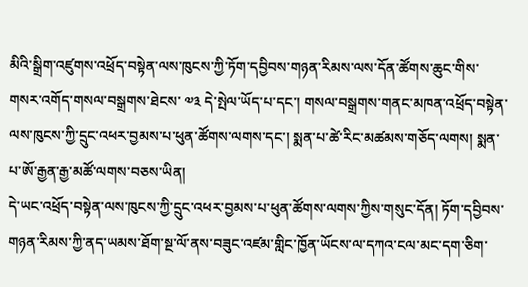མིའི་སྒྲིག་འཛུགས་འཕྲོད་བསྟེན་ལས་ཁུངས་ཀྱི་ཏོག་དབྱིབས་གཉན་རིམས་ལས་དོན་ཚོགས་ཆུང་གིས་གསར་འགོད་གསལ་བསྒྲགས་ཐེངས་ ༧༣ དེ་སྤེལ་ཡོད་པ་དང་། གསལ་བསྒྲགས་གནང་མཁན་འཕྲོད་བསྟེན་ལས་ཁུངས་ཀྱི་དྲུང་འཕར་བྱམས་པ་ཕུན་ཚོགས་ལགས་དང་། སྨན་པ་ཚེ་རིང་མཚམས་གཅོད་ལགས། སྨན་པ་ཨོ་རྒྱན་རྒྱ་མཚོ་ལགས་བཅས་ཡིན།
དེ་ཡང་འཕྲོད་བསྟེན་ལས་ཁུངས་ཀྱི་དྲུང་འཕར་བྱམས་པ་ཕུན་ཚོགས་ལགས་ཀྱིས་གསུང་དོན། ཏོག་དབྱིབས་གཉན་རིམས་ཀྱི་ནད་ཡམས་ཐོག་སྔ་ལོ་ནས་བཟུང་འཛམ་གླིང་ཁྱོན་ཡོངས་ལ་དཀའ་ངལ་མང་དག་ཅིག་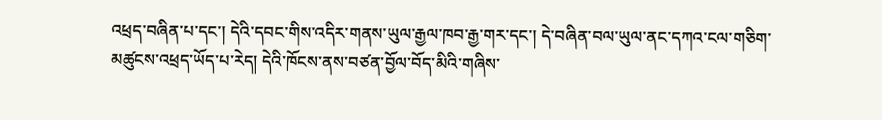འཕྲད་བཞིན་པ་དང་། དེའི་དབང་གིས་འདིར་གནས་ཡུལ་རྒྱལ་ཁབ་རྒྱ་གར་དང་། དེ་བཞིན་བལ་ཡུལ་ནང་དཀའ་ངལ་གཅིག་མཚུངས་འཕྲད་ཡོད་པ་རེད། དེའི་ཁོངས་ནས་བཙན་བྱོལ་བོད་མིའི་གཞིས་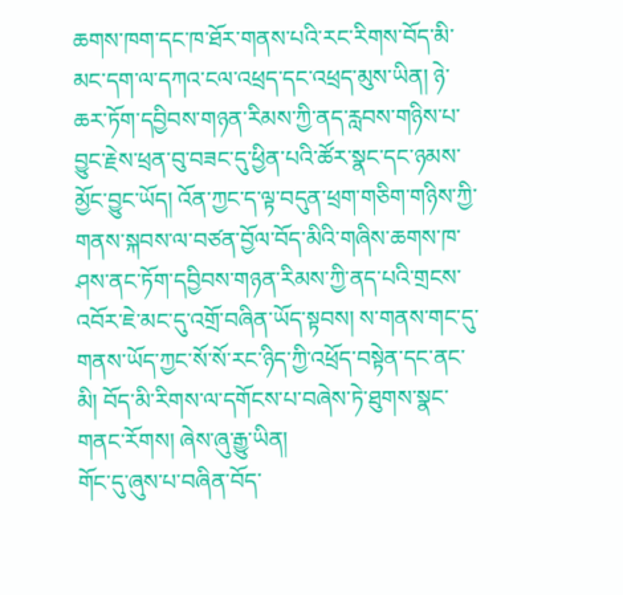ཆགས་ཁག་དང་ཁ་ཐོར་གནས་པའི་རང་རིགས་བོད་མི་མང་དག་ལ་དཀའ་ངལ་འཕྲད་དང་འཕྲད་མུས་ཡིན། ཉེ་ཆར་ཏོག་དབྱིབས་གཉན་རིམས་ཀྱི་ནད་རླབས་གཉིས་པ་བྱུང་རྗེས་ཕྲན་བུ་བཟང་དུ་ཕྱིན་པའི་ཚོར་སྣང་དང་ཉམས་མྱོང་བྱུང་ཡོད། འོན་ཀྱང་ད་ལྟ་བདུན་ཕྲག་གཅིག་གཉིས་ཀྱི་གནས་སྐབས་ལ་བཙན་བྱོལ་བོད་མིའི་གཞིས་ཆགས་ཁ་ཤས་ནང་ཏོག་དབྱིབས་གཉན་རིམས་ཀྱི་ནད་པའི་གྲངས་འབོར་ཇེ་མང་དུ་འགྲོ་བཞིན་ཡོད་སྟབས། ས་གནས་གང་དུ་གནས་ཡོད་ཀྱང་སོ་སོ་རང་ཉིད་ཀྱི་འཕྲོད་བསྟེན་དང་ནང་མི། བོད་མི་རིགས་ལ་དགོངས་པ་བཞེས་ཏེ་ཐུགས་སྣང་གནང་རོགས། ཞེས་ཞུ་རྒྱུ་ཡིན།
གོང་དུ་ཞུས་པ་བཞིན་བོད་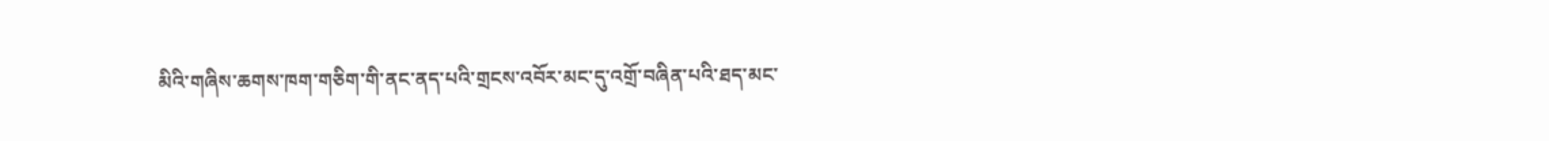མིའི་གཞིས་ཆགས་ཁག་གཅིག་གི་ནང་ནད་པའི་གྲངས་འབོར་མང་དུ་འགྲོ་བཞིན་པའི་ཐད་མང་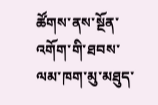ཚོགས་ནས་སྔོན་འགོག་གི་ཐབས་ལམ་ཁག་མུ་མཐུད་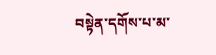བསྟེན་དགོས་པ་མ་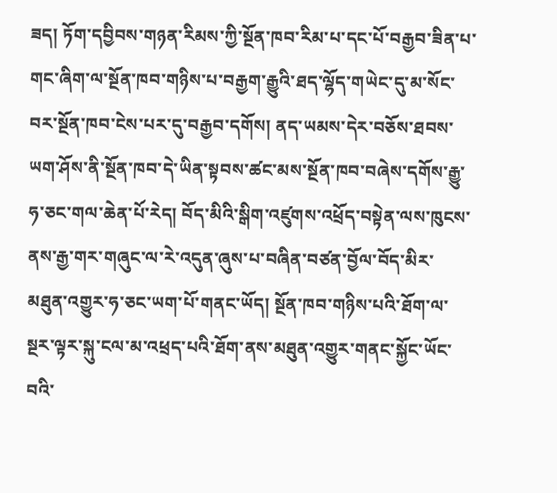ཟད། ཏོག་དབྱིབས་གཉན་རིམས་ཀྱི་སྔོན་ཁབ་རིམ་པ་དང་པོ་བརྒྱབ་ཟིན་པ་གང་ཞིག་ལ་སྔོན་ཁབ་གཉིས་པ་བརྒྱག་རྒྱུའི་ཐད་ལྷོད་གཡེང་དུ་མ་སོང་བར་སྔོན་ཁབ་ངེས་པར་དུ་བརྒྱབ་དགོས། ནད་ཡམས་དེར་བཅོས་ཐབས་ཡག་ཤོས་ནི་སྔོན་ཁབ་དེ་ཡིན་སྟབས་ཚང་མས་སྔོན་ཁབ་བཞེས་དགོས་རྒྱུ་ཧ་ཅང་གལ་ཆེན་པོ་རེད། བོད་མིའི་སྒིག་འཛུགས་འཕྲོད་བསྟེན་ལས་ཁུངས་ནས་རྒྱ་གར་གཞུང་ལ་རེ་འདུན་ཞུས་པ་བཞིན་བཙན་བྱོལ་བོད་མིར་མཐུན་འགྱུར་ཧ་ཅང་ཡག་པོ་གནང་ཡོད། སྔོན་ཁབ་གཉིས་པའི་ཐོག་ལ་སྔར་ལྟར་སྐུ་ངལ་མ་འཕྲད་པའི་ཐོག་ནས་མཐུན་འགྱུར་གནང་སྐྱོང་ཡོང་བའི་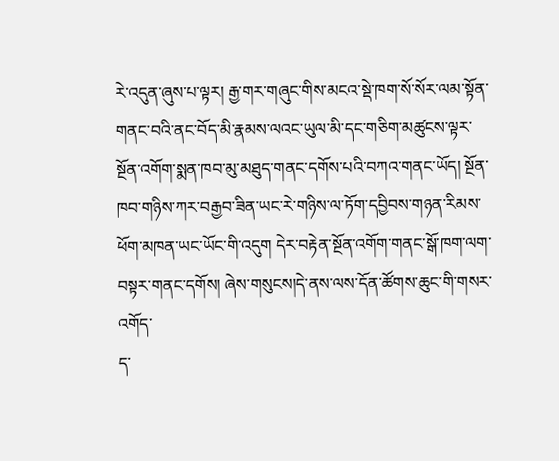རེ་འདུན་ཞུས་པ་ལྟར། རྒྱ་གར་གཞུང་གིས་མངའ་སྡེ་ཁག་སོ་སོར་ལམ་སྟོན་གནང་བའི་ནང་བོད་མི་རྣམས་ལའང་ཡུལ་མི་དང་གཅིག་མཚུངས་ལྟར་སྔོན་འགོག་སྨན་ཁབ་མུ་མཐུད་གནང་དགོས་པའི་བཀའ་གནང་ཡོད། སྔོན་ཁབ་གཉིས་ཀར་བརྒྱབ་ཟིན་ཡང་རེ་གཉིས་ལ་ཏོག་དབྱིབས་གཉན་རིམས་ཕོག་མཁན་ཡང་ཡོང་གི་འདུག དེར་བརྟེན་སྔོན་འགོག་གནང་སྒོ་ཁག་ལག་བསྟར་གནང་དགོས། ཞེས་གསུངས།དེ་ནས་ལས་དོན་ཚོགས་ཆུང་གི་གསར་འགོད་
ད་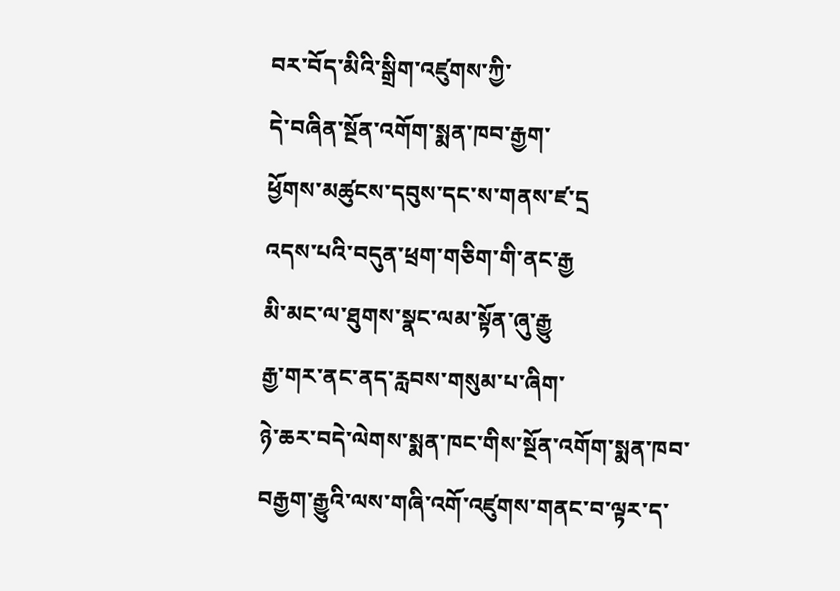བར་བོད་མིའི་སྒྲིག་འཛུགས་ཀྱི་
དེ་བཞིན་སྔོན་འགོག་སྨན་ཁབ་རྒྱག་
ཕྱོགས་མཚུངས་དབུས་དང་ས་གནས་ཛ་དྲ
འདས་པའི་བདུན་ཕྲག་གཅིག་གི་ནང་རྒྱ
མི་མང་ལ་ཐུགས་སྣང་ལམ་སྟོན་ཞུ་རྒྱུ
རྒྱ་གར་ནང་ནད་རླབས་གསུམ་པ་ཞིག་
ཉེ་ཆར་བདེ་ལེགས་སྨན་ཁང་གིས་སྔོན་འགོག་སྨན་ཁབ་བརྒྱག་རྒྱུའི་ལས་གཞི་འགོ་འཛུགས་གནང་བ་ལྟར་ད་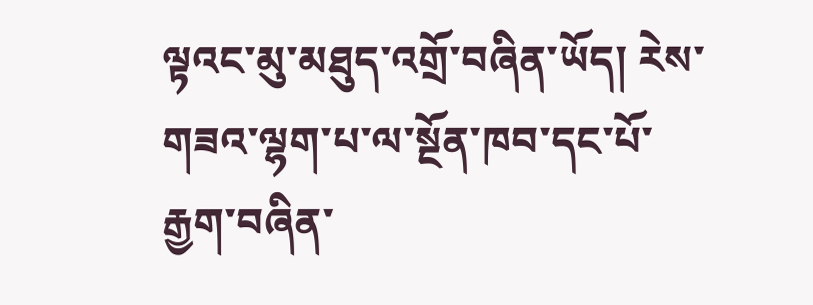ལྟའང་མུ་མཐུད་འགྲོ་བཞིན་ཡོད། རེས་གཟའ་ལྷག་པ་ལ་སྔོན་ཁབ་དང་པོ་རྒྱག་བཞིན་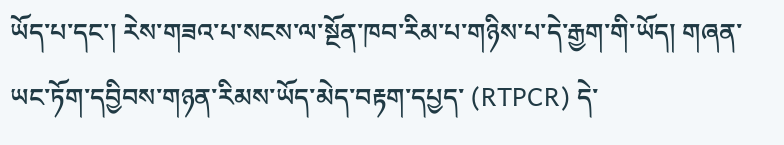ཡོད་པ་དང་། རེས་གཟའ་པ་སངས་ལ་སྔོན་ཁབ་རིམ་པ་གཉིས་པ་དེ་རྒྱག་གི་ཡོད། གཞན་ཡང་ཏོག་དབྱིབས་གཉན་རིམས་ཡོད་མེད་བརྟག་དཔྱད་ (RTPCR) དེ་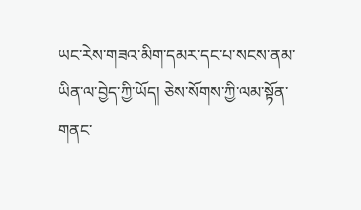ཡང་རེས་གཟའ་མིག་དམར་དང་པ་སངས་ནམ་ཡིན་ལ་བྱེད་ཀྱི་ཡོད། ཅེས་སོགས་ཀྱི་ལམ་སྟོན་གནང་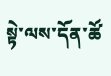སྟེ་ལས་དོན་ཚོ